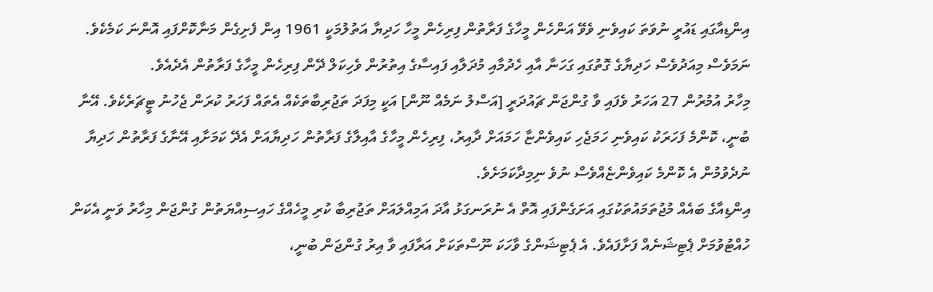އިންޑިއާގައި ޑައުރީ ނުވަތަ ކައިވެނި ވެވޭ އަންހެން މީހާގެ ފަރާތުން ފިރިހެން މީހާ ހަދިޔާ އަތުލުމަކީ 1961 އިން ފެށިގެން މަނާކޮށްފައި އޮންނަ ކަމެކެވެ. ނަމަވެސް މިއަދުވެސް ހަދިޔާގެ ގޮތުގައި ގަހަނާ އާއި ހެދުމާއި މުދަލާއި ފައިސާގެ އިތުރުން ވެހިކަލް ދޭން ފިރިހެން މީހާގެ ފަރާތުން އެދެއެވެ.
މިހާރު އުމުރުން 27 އަހަރު ވެފައި ވާ ގުންޖަން ޗައުދަރީ [އަސްލު ނަމެއް ނޫން] އަކީ މިފަދަ ތަޖުރިބާތަކެއް އެތައް ފަހަރު ކުރަން ޖެހުނު ޓީޗަރެކެވެ. އޭނާ ބުނީ، ކޮންމެ ފަހަރަކު ކައިވެނި ހަމަޖެހި ކައިވެންޏާ ހަމައަށް ދާއިރު، ފިރިހެން މީހާގެ އާއިލާގެ ފަރާތުން ހަދިޔާއަށް އެދޭ ކަމަށާއި އޭނާގެ ފަރާތުން ހަދިޔާ ނުދެވުމުން އެ ކޮންމެ ކައިވެންޏެއްވެސް ނުވެ ނިމިދާކަމަށެވެ.
އިންޑިއާގެ ބައެއް މުޖުތަމައުތަކުގައި އަށަގެންފައި އޮތް އެ ނުރަނގަޅު އާދަ އަމިއްލައަށް ތަޖުރިބާ ކުރި މީހެއްގެ ހައިސިއްޔަތުން ގުންޖަން މިހާރު ވަނީ އެކަން ހުއްޓުވުމަށް ޕެޓިޝަނެއް ފަށާފައެވެ. އެ ޕެޓިޝަންގެ ވާހަކަ ނޫސްތަކަށް އަރާފައި ވާ އިރު ގުންޖަން ބުނީ،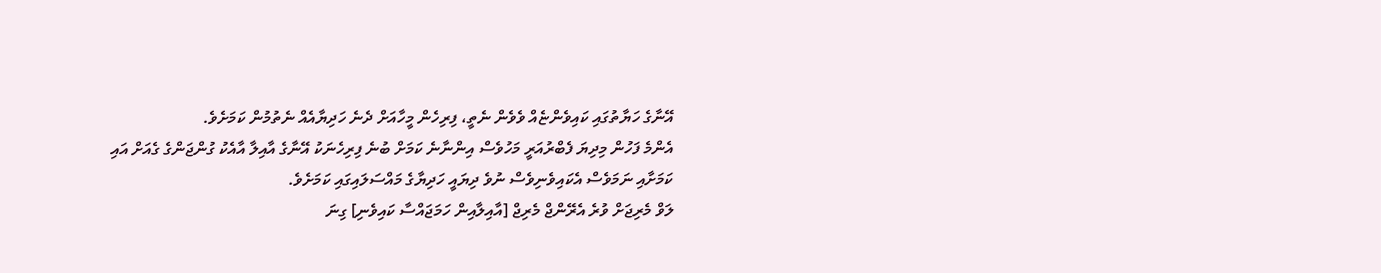އޭނާގެ ހަޔާތުގައި ކައިވެންޏެއް ވެވެން ނެތީ، ފިރިހެން މީހާއަށް ދެނެ ހަދިޔާއެއް ނެތުމުން ކަމަށެވެ.
އެންމެ ފަހުން މިދިޔަ ފެބްރުއަރީ މަހުވެސް އިންނާނެ ކަމަށް ބުނެ ފިރިހެނަކު އޭނާގެ އާއިލާ އާއެކު ގުންޖަންގެ ގެއަށް އައި ކަމަށާއި ނަމަވެސް އެކައިވެނިވެސް ނުވެ ދިޔައީ ހަދިޔާގެ މައްސަލައިގައި ކަމަށެވެ.
ލަވް މެރިޖަށް ވުރެ އެރޭންޖް މެރިޖް [އާއިލާއިން ހަމަޖައްސާ ކައިވެނި] ގިނަ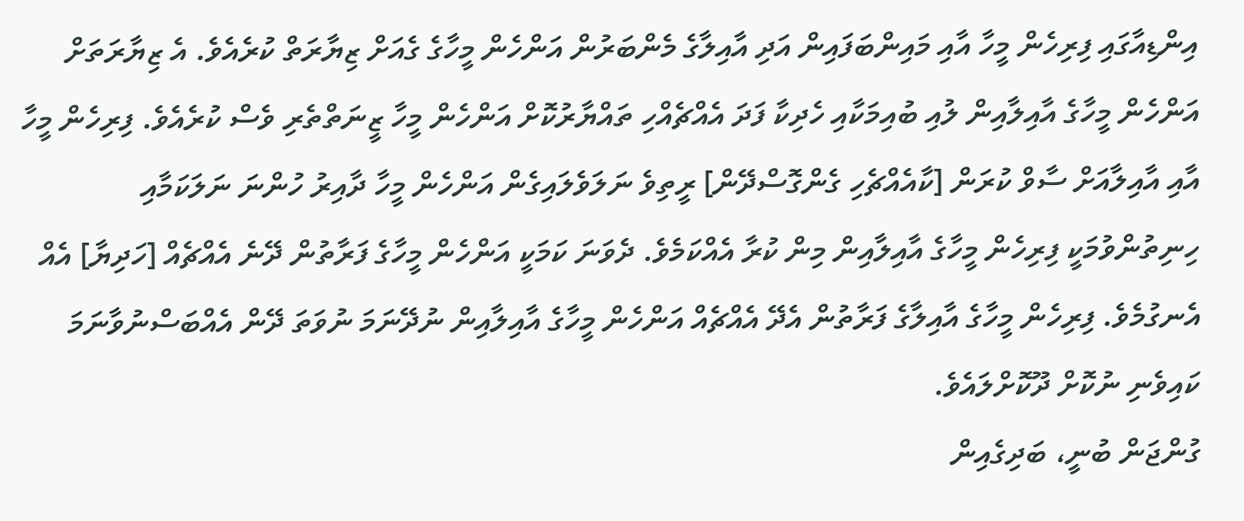އިންޑިއާގައި ފިރިހެން މީހާ އާއި މައިންބަފައިން އަދި އާއިލާގެ މެންބަރުން އަންހެން މީހާގެ ގެއަށް ޒިޔާރަތް ކުރެއެވެ. އެ ޒިޔާރަތަށް އަންހެން މީހާގެ އާއިލާއިން ލުއި ބުއިމަކާއި ހެދިކާ ފަދަ އެއްޗެއްހި ތައްޔާރުކޮށް އަންހެން މީހާ ޒީނަތްތެރި ވެސް ކުރެއެވެ. ފިރިހެން މީހާ އާއި އާއިލާއަށް ސާވް ކުރަން [ކާއެއްޗެހި ގެންގޮސްދޭން] ރީތިވެ ނަލަވެލައިގެން އަންހެން މީހާ ދާއިރު ހުންނަ ނަލަކަމާއި ހިނިތުންވުމަކީ ފިރިހެން މީހާގެ އާއިލާއިން މިން ކުރާ އެއްކަމެވެ. ދެވަނަ ކަމަކީ އަންހެން މީހާގެ ފަރާތުން ދޭނެ އެއްޗެއް [ހަދިޔާ] އެއް އެނގުމެވެ. ފިރިހެން މީހާގެ އާއިލާގެ ފަރާތުން އެދޭ އެއްޗެއް އަންހެން މީހާގެ އާއިލާއިން ނުދޭނަމަ ނުވަތަ ދޭން އެއްބަސްނުވާނަމަ ކައިވެނި ނުކޮށް ދޫކޮށްލައެވެ.
ގުންޖަން ބުނީ، ބަދިގެއިން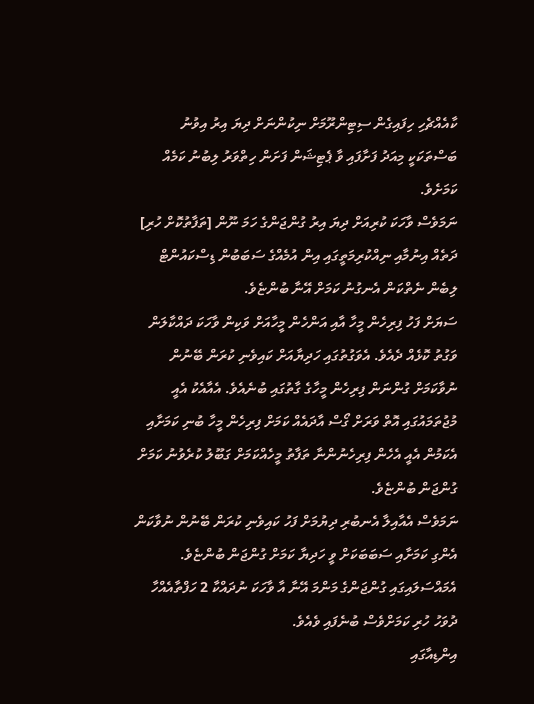ކާއެއްޗެހި ހިފައިގެން ސިޓިންރޫމަށް ނިކުންނަށް ދިޔަ އިރު އިވުނު ބަސްތަކަކީ މިއަދު ފަށާފައި ވާ ޕެޓިޝަން ފަށަން ހިތްވަރު ލިބުނު ކަމެއް ކަމަށެވެ.
ނަމަވެސް ވާހަކަ ކުރިއަށް ދިޔަ އިރު ގުންޖަންގެ ހަމަ ނޫން [ތަފާތުކޮށް ހުރި] ދަތެއް އިނުމާއި ނިއްކުރިމަތީގައި އިން އުމެއްގެ ސަބަބުން ޑިސްކައުންޓް ލިބެން ނެތްކަން އެނގުނު ކަމަށް އޭނާ ބުންޏެވެ.
ސަޔަށް ފަހު ފިރިހެން މީހާ އާއި އަންހެން މީހާއަށް ވަކިން ވާހަކަ ދައްކާލަން ވަގުތު ކޮޅެއް ދެއެވެ. އެވަގުތުގައި ހަދިޔާއަށް ކައިވެނި ކުރަން ބޭނުން ނުވާކަމަށް ގުންނަން ފިރިހެން މީހާގެ ގާތުގައި ބުނެއެވެ. އެއާއެކު އެއީ މުޖުތަމައުގައި އޮތް ވަރަށް ގޯސް އާދައެއް ކަމަށް ފިރިހެން މީހާ ބުނި ކަމަށާއި އެކަމުން އެއީ އެހެން ފިރިހެނުންނާ ތަފާތު މީހެއްކަމަށް ގަބޫލު ކުރެވުނު ކަމަށް ގުންޖަން ބުންޏެވެ.
ނަމަވެސް އެއާއިލާ އެނބުރި ދިޔުމަށް ފަހު ކައިވެނި ކުރަން ބޭނުން ނުވާކަން އެންގި ކަމަށާއި ސަބަބަކަށް ވީ ހަދިޔާ ކަމަށް ގުންޖަން ބުންޏެވެ.
އެމައްސަލައިގައި ގުންޖަންގެ މަންމަ އޭނާ އާ ވާހަކަ ނުދައްކާ 2 ހަފްތާއެއްހާ ދުވަހު ހުރި ކަމަށްވެސް ބުނެފައި ވެއެވެ.
އިންޑިއާގައި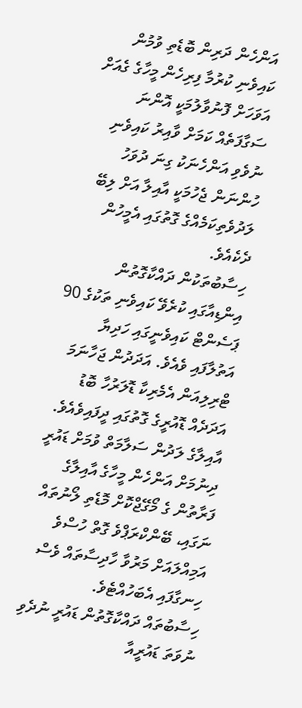އަންހެން ދަރިން ބޮޑެތި ވުމުން ކައިވެނި ކުރުމާ ފިރިހެން މީހާގެ ގެއަށް އަވަހަށް ފޮނުވާލުމަކީ އޮންނަ ސަގާފަތެއް ކަމަށް ވާއިރު ކައިވެނި ނުވެވި އަންހެނަކު ގިނަ ދުވަހު ހުންނަން ޖެހުމަކީ އާއިލާ އަށް ލިބޭ ލަދުވެތިކަމެއްގެ ގޮތުގައި އެމީހުން ދެކެއެވެ.
ހިސާބުތަކުން ދައްކާގޮތުން އިންޑިއާގައި ކުރެވޭ ކައިވެނި ތަކުގެ 90 ޕަސެންޓް ކައިވެނީގައި ހަދިޔާ އަތުލާފައި ވެއެވެ. އަދަދުން ޖަހާނަމަ ޓްރިލިއަން އެމެރިކާ ޑޮލަރުހާ ބޮޑު އަދަދެއް ޑޮއުރީގެ ގޮތުގައި ދީފައިވެއެވެ.
އާއިލާގެ ލަދުން ސަލާމަތް ވުމަށް ޑައުރީ ދިނުމަށް އަންހެން މީހާގެ އާއިލާގެ ފަރާތުން ގެ މޯގޭޖްކޮށް މޮޑެތި ލޯނުތައް ނަގައި، ބޭންކްރަޕްވެ ގޮތް ހުސްވެ އަމިއްލައަށް މަރުވާ ހާދިސާތައް ވެސް ހިނގާފައި އެބަހުއްޓެވެ.
ހިސާބުތައް ދައްކާގޮތުން ޑައުރީ ނުދެވި ނުވަތަ ޑައުރީއާ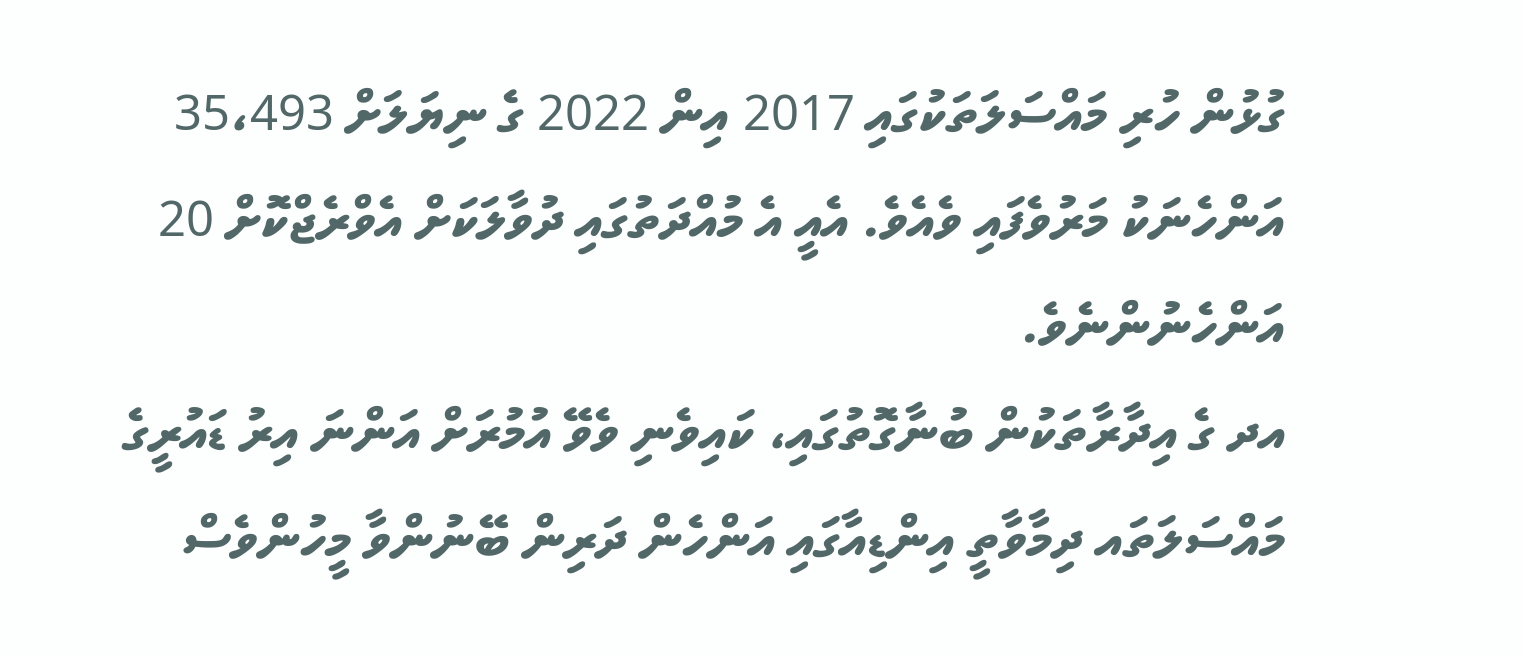ގުޅުން ހުރި މައްސަލަތަކުގައި 2017 އިން 2022 ގެ ނިޔަލަށް 35،493 އަންހެނަކު މަރުވެފައި ވެއެވެ. އެއީ އެ މުއްދަތުގައި ދުވާލަކަށް އެވްރެޖްކޮށް 20 އަންހެނުންނެވެ.
އދ ގެ އިދާރާތަކުން ބުނާގޮތުގައި، ކައިވެނި ވެވޭ އުމުރަށް އަންނަ އިރު ޑައުރީގެ މައްސަލަތައ ދިމާވާތީ އިންޑިއާގައި އަންހެން ދަރިން ބޭނުންވާ މީހުންވެސް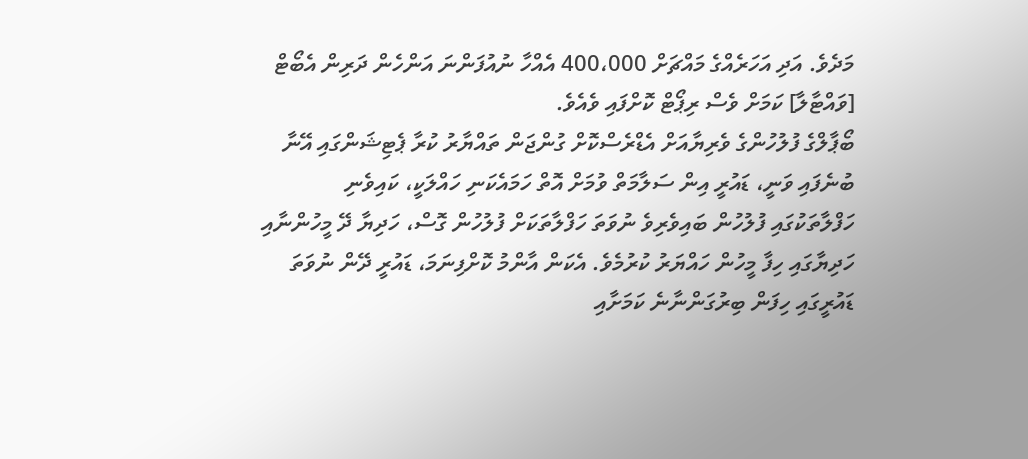މަދެވެ. އަދި އަހަރެއްގެ މައްޗަށް 400،000 އެއްހާ ނުއުފަންނަ އަންހެން ދަރިން އެބޯޓް [ވައްޓާލާ] ކަމަށް ވެސް ރިޕޯޓް ކޮށްފައި ވެއެވެ.
ބޯޕާލްގެ ފުލުހުންގެ ވެރިޔާއަށް އެޑްރެސްކޮށް ގުންޖަން ތައްޔާރު ކުރާ ޕެޓިޝަންގައި އޭނާ ބުނެފައި ވަނީ، ޑައުރީ އިން ސަލާމަތް ވުމަށް އޮތް ހަމައެކަނި ހައްލަކީ، ކައިވެނި ހަފްލާތަކުގައި ފުލުހުން ބައިވެރިވެ ނުވަތަ ހަފްލާތަކަށް ފުލުހުން ގޮސް، ހަދިޔާ ދޭ މީހުންނާއި ހަދިޔާގައި ހިފާ މީހުން ހައްޔަރު ކުރުމެވެ. އެކަން އާންމު ކޮށްފިނަމަ، ޑައުރީ ދޭން ނުވަތަ ޑައުރީގައި ހިފަން ބިރުގަންނާނެ ކަމަށާއި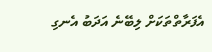އެފަރާތްތަކަށް ލިބޭނެ އަދަބު އެނގި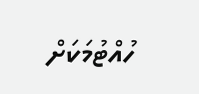ހުއްޓުމަކަށް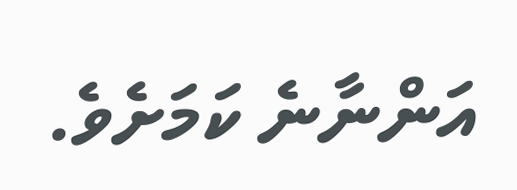އަންނާނެ ކަމަށެވެ.